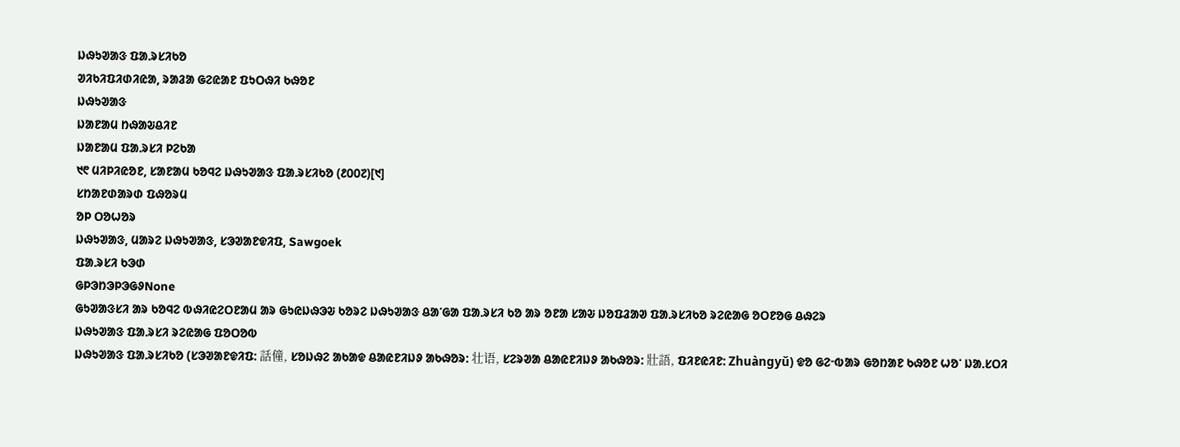ᱡᱷᱩᱣᱟᱝ ᱯᱟᱹᱨᱥᱤᱠᱚ
ᱣᱤᱠᱤᱯᱤᱰᱤᱭᱟ, ᱨᱟᱲᱟ ᱜᱮᱭᱟᱱ ᱯᱩᱛᱷᱤ ᱠᱷᱚᱱ
ᱡᱷᱩᱣᱟᱝ
ᱡᱟᱱᱟᱢ ᱴᱷᱟᱶᱪᱤᱱ
ᱡᱟᱱᱟᱢ ᱯᱟᱹᱨᱥᱤ ᱞᱮᱠᱟ
᱑᱖ ᱢᱤᱞᱤᱭᱚᱱ, ᱥᱟᱱᱟᱢ ᱠᱚᱧᱮ ᱡᱷᱩᱣᱟᱝ ᱯᱟᱹᱨᱥᱤᱠᱚ (᱒᱐᱐᱗)[᱑]
ᱥᱴᱟᱱᱰᱟᱨᱰ ᱯᱷᱚᱨᱢ
ᱚᱞ ᱛᱚᱦᱚᱨ
ᱡᱷᱩᱣᱟᱝ, ᱢᱟᱨᱮ ᱡᱷᱩᱣᱟᱝ, ᱥᱳᱣᱟᱱᱫᱤᱯ, Sawgoek
ᱯᱟᱹᱨᱥᱤ ᱠᱳᱰ
ᱜᱞᱳᱴᱳᱞᱳᱜᱽNone
ᱜᱩᱣᱟᱝᱥᱤ ᱟᱨ ᱠᱚᱧᱮ ᱵᱷᱤᱭᱮᱛᱱᱟᱢ ᱟᱨ ᱜᱩᱭᱡᱷᱳᱶ ᱠᱚᱨᱮ ᱡᱷᱩᱣᱟᱝ ᱪᱟᱸᱜᱟ ᱯᱟᱹᱨᱥᱤ ᱠᱚ ᱟᱨ ᱚᱱᱟ ᱥᱟᱶ ᱡᱚᱯᱲᱟᱣ ᱯᱟᱹᱨᱥᱤᱠᱚ ᱨᱮᱭᱟᱜ ᱚᱛᱱᱚᱜ ᱪᱷᱮᱨ
ᱡᱷᱩᱣᱟᱝ ᱯᱟᱹᱨᱥᱤ ᱨᱮᱭᱟᱜ ᱯᱚᱛᱚᱵ
ᱡᱷᱩᱣᱟᱝ ᱯᱟᱹᱨᱥᱤᱠᱚ (ᱥᱳᱣᱟᱱᱫᱤᱯ: 話僮, ᱥᱚᱡᱷᱮ ᱟᱠᱟᱫ ᱪᱟᱭᱱᱤᱡᱽ ᱟᱠᱷᱚᱨ: 壮语, ᱥᱮᱨᱣᱟ ᱪᱟᱭᱱᱤᱡᱽ ᱟᱠᱷᱚᱨ: 壯語, ᱯᱤᱱᱭᱤᱱ: Zhuàngyǔ) ᱫᱚ ᱜᱮᱼᱵᱟᱨ ᱜᱚᱴᱟᱱ ᱠᱷᱚᱱ ᱦᱚᱸ ᱡᱟᱹᱥᱛᱤ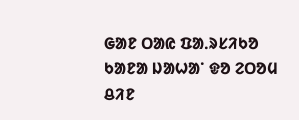ᱜᱟᱱ ᱛᱟᱭ ᱯᱟᱹᱨᱥᱤᱠᱚ ᱠᱟᱱᱟ ᱡᱟᱦᱟᱸ ᱫᱚ ᱮᱛᱚᱢ ᱪᱤᱱ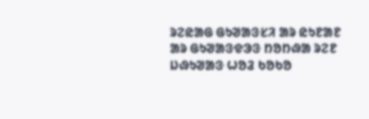ᱨᱮᱭᱟᱜ ᱜᱩᱣᱟᱝᱥᱤ ᱟᱨ ᱭᱩᱱᱟᱱ ᱟᱨ ᱜᱩᱣᱟᱝᱫᱳᱝ ᱴᱚᱴᱷᱟ ᱨᱮᱱ ᱡᱷᱩᱣᱟᱝ ᱦᱚᱲ ᱠᱚᱠᱚ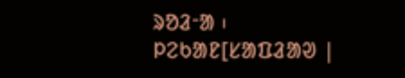ᱨᱚᱲᱼᱟ ᱾
ᱞᱮᱠᱟᱱ[ᱥᱟᱯᱲᱟᱣ |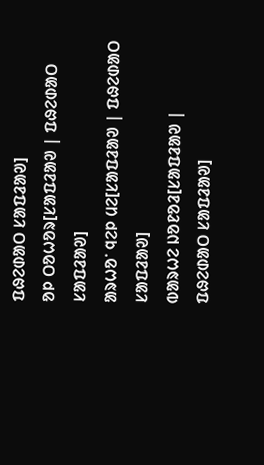ᱯᱷᱮᱰᱟᱛ ᱥᱟᱯᱲᱟᱣ]
ᱚᱞ ᱛᱚᱦᱚᱨ[ᱥᱟᱯᱲᱟᱣ | ᱯᱷᱮᱰᱟᱛ ᱥᱟᱯᱲᱟᱣ]
ᱟᱨᱦᱚᱸ ᱧᱮᱞ ᱢᱮ[ᱥᱟᱯᱲᱟᱣ | ᱯᱷᱮᱰᱟᱛ ᱥᱟᱯᱲᱟᱣ]
ᱵᱟᱨᱦᱮ ᱡᱚᱱᱚᱲ[ᱥᱟᱯᱲᱟᱣ | ᱯᱷᱮᱰᱟᱛ ᱥᱟᱯᱲᱟᱣ]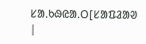ᱥᱟᱹᱠᱷᱭᱟᱹᱛ[ᱥᱟᱯᱲᱟᱣ |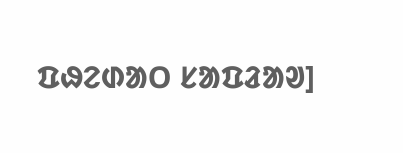ᱯᱷᱮᱰᱟᱛ ᱥᱟᱯᱲᱟᱣ]